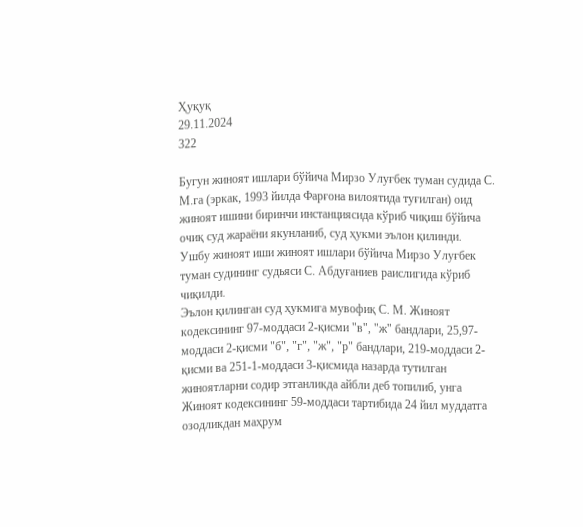Ҳуқуқ
29.11.2024
322

Бугун жиноят ишлари бўйича Мирзо Улуғбек туман судида С. М.га (эркак, 1993 йилда Фарғона вилоятида туғилган) оид жиноят ишини биринчи инстанциясида кўриб чиқиш бўйича очиқ суд жараёни якунланиб, суд ҳукми эълон қилинди.
Ушбу жиноят иши жиноят ишлари бўйича Мирзо Улуғбек туман судининг судьяси С. Абдуғаниев раислигида кўриб чиқилди.
Эълон қилинган суд ҳукмига мувофиқ С. М. Жиноят кодексининг 97-моддаси 2-қисми "в", "ж" бандлари, 25,97-моддаси 2-қисми "б", "г", "ж", "р" бандлари, 219-моддаси 2-қисми ва 251-1-моддаси 3-қисмида назарда тутилган жиноятларни содир этганликда айбли деб топилиб, унга Жиноят кодексининг 59-моддаси тартибида 24 йил муддатга озодликдан маҳрум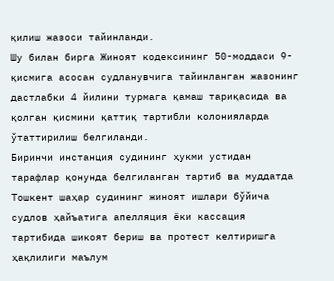қилиш жазоси тайинланди.
Шу билан бирга Жиноят кодексининг 50-моддаси 9-қисмига асосан судланувчига тайинланган жазонинг дастлабки 4 йилини турмага қамаш тариқасида ва қолган қисмини қаттиқ тартибли колонияларда ўтаттирилиш белгиланди.
Биринчи инстанция судининг ҳукми устидан тарафлар қонунда белгиланган тартиб ва муддатда Тошкент шаҳар судининг жиноят ишлари бўйича судлов ҳайъатига апелляция ёки кассация тартибида шикоят бериш ва протест келтиришга ҳақлилиги маълум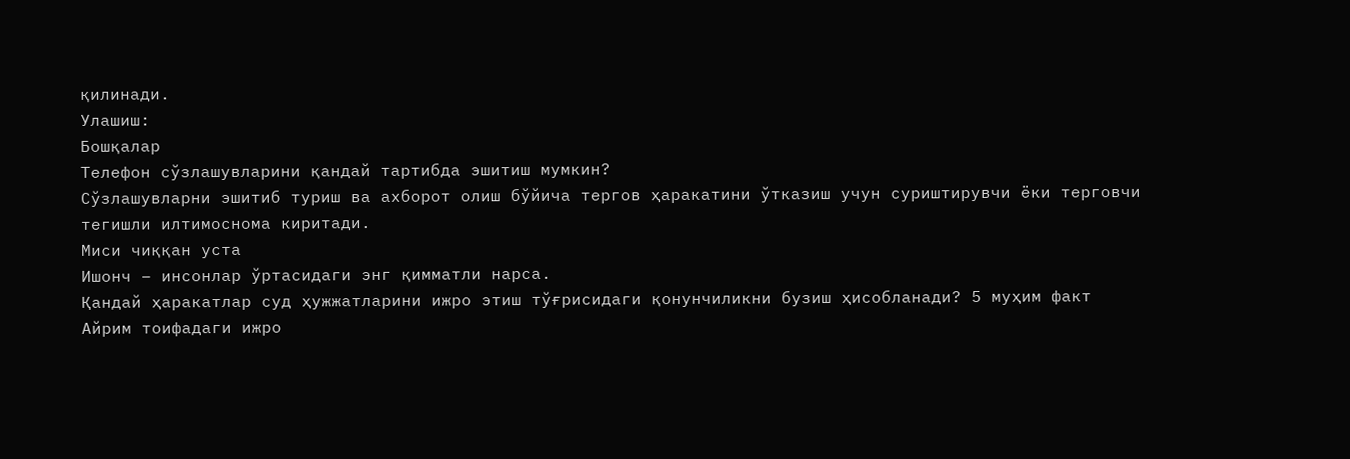қилинади.
Улашиш:
Бошқалар
Телефон сўзлашувларини қандай тартибда эшитиш мумкин?
Сўзлашувларни эшитиб туриш ва ахборот олиш бўйича тергов ҳаракатини ўтказиш учун суриштирувчи ёки терговчи тегишли илтимоснома киритади.
Миси чиққан уста
Ишонч – инсонлар ўртасидаги энг қимматли нарса.
Қандай ҳаракатлар суд ҳужжатларини ижро этиш тўғрисидаги қонунчиликни бузиш ҳисобланади? 5 муҳим факт
Айрим тоифадаги ижро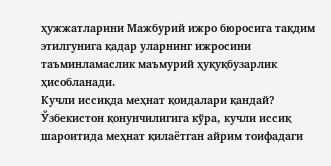ҳужжатларини Мажбурий ижро бюросига тақдим этилгунига қадар уларнинг ижросини таъминламаслик маъмурий ҳуқуқбузарлик ҳисобланади.
Кучли иссиқда меҳнат қоидалари қандай?
Ўзбекистон қонунчилигига кўра, кучли иссиқ шароитида меҳнат қилаётган айрим тоифадаги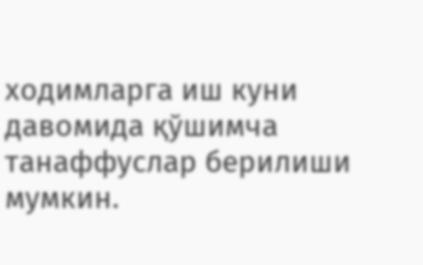ходимларга иш куни давомида қўшимча танаффуслар берилиши мумкин.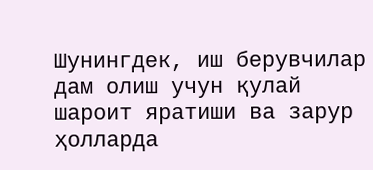Шунингдек, иш берувчилар дам олиш учун қулай шароит яратиши ва зарур ҳолларда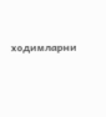ходимларни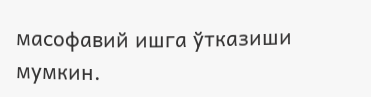масофавий ишга ўтказиши мумкин.